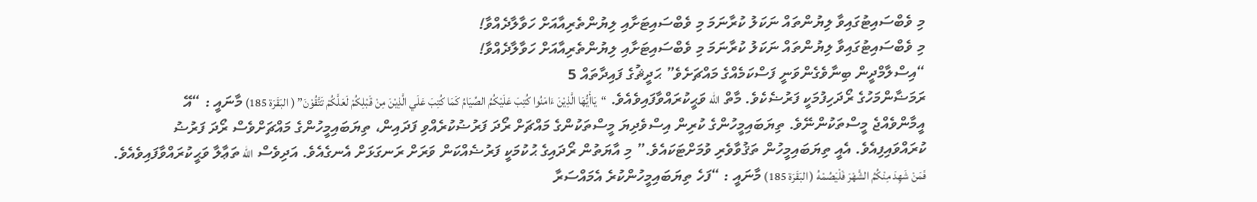މި ވެބްސައިޓުގައިވާ ލިޔުންތައް ނަކަލު ކުރާނަމަ މި ވެބްސައިޓަށާއި ލިޔުންތެރިއާއަށް ހަވާލާދެއްވާ!
މި ވެބްސައިޓުގައިވާ ލިޔުންތައް ނަކަލު ކުރާނަމަ މި ވެބްސައިޓަށާއި ލިޔުންތެރިއާއަށް ހަވާލާދެއްވާ!
“އިސްލާމްދީން ބިނާވެގެންވަނީ ފަސްކަމެއްގެ މައްޗަށެވެ” ޙަދީޘުގެ ފައިދާތައް 5
ރަމަޟާންމަހުގެ ރޯދަހިފުމަކީ ފަރުޟެކެވެ. މާތް الله ވަޙީކުރައްވާފައިވެއެވެ. “يَاأَيُّهَا الَّذِيْنَ ءَامَنُوا كُتِبَ عَلَيْكُمُ الصِّيَامُ كَمَا كُتِبَ عَلَي الَّذِيْنَ مِنْ قَبْلِكُمْ لَعَلَّكُمْ تَتَّقُوْنَ” ( البَقَرَة 185) މާނައީ : “އޭ އީމާންވެއްޖެ މީސްތަކުންނޭވެ. ތިޔަބައިމީހުންގެ ކުރިން އިސްވެދިޔަ މީސްތަކުންގެ މައްޗަށް ރޯދަ ފަރުޟުކުރެއްވި ފަދައިން، ތިޔަބައިމީހުންގެ މައްޗަށްވެސް ރޯދަ ފަރުޟު ކުރައްވައިފިއެވެ. އެއީ ތިޔަބައިމީހުން ތަޤުވާވެރި ވުމަށްޓަކައެވެ.” މި އާޔަތުން ރޯދައިގެ ޙުކުމަކީ ފަރުޟެއްކަން ވަރަށް ރަނގަޅަށް އެނގެއެވެ. އަދިވެސް الله ތަޢާލާ ވަޙީކުރައްވާފައިވެއެވެ. فَمَنْ شَهِدَ مِنْكُمُ الشَّهْرَ فَلْيَصُمْهُ ( البَقَرَة 185) މާނައީ : “ފަހެ ތިޔަބައިމީހުންކުރެ އެމައްސަރާ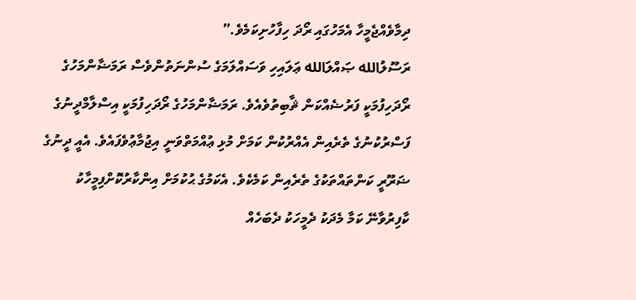ދިމާވެއްޖެމީހާ އެމަހުގައި ރޯދަ ހިފާހުށިކަމެވެ.”
ރަސޫލުالله ޞައްލަالله ޢަލައިހި ވަސައްލަމަގެ ސުންނަތުންވެސް ރަމަޟާންމަހުގެ ރޯދަހިފުމަކީ ފަރުޟެއްކަން ޘާބިތުވެއެވެ. ރަމަޟާންމަހުގެ ރޯދަހިފުމަކީ އިސްލާމްދީނުގެ ފަސްރުކުނުގެ ތެރެއިން އެއްރުކުން ކަމަށް މުޅި ޢުއްމަތްވަނީ އިޖުމާޢުވެފައެވެ. އެއީ ދީނުގެ ޟަރޫރީ ކަންތައްތަކުގެ ތެރެއިން ކަމެކެވެ. އެކަމުގެ ޙުކުމަށް އިންކާރުކޮށްފިމީހާކު ކާފިރުވާނޭ ކަމާ މެދަކު ދެމީހަކު ދެބަހެއް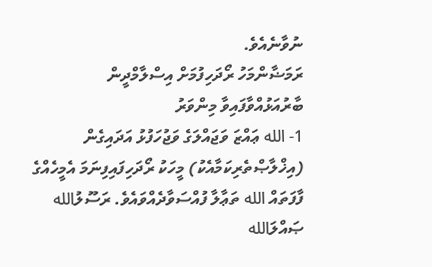ނުވާނެއެވެ.
ރަމަޟާންމަހު ރޯދަހިފުމަށް އިސްލާމްދީން ބާރުއަޅުއްވާފައިވާ މިންވަރު
1- الله ޢައްޒަ ވަޖައްލަގެ ވަޖުހަފުޅު އަދައިގެން (އިޚްލާޞްތެރިކަމާއެކު) މީހަކު ރޯދަހިފައިފިނަމަ އެމީހެއްގެ ފާފަތައް الله ތަޢާލާ ފުއްސަވާދެއްވައެވެ. ރަސޫލުالله ޞައްލަالله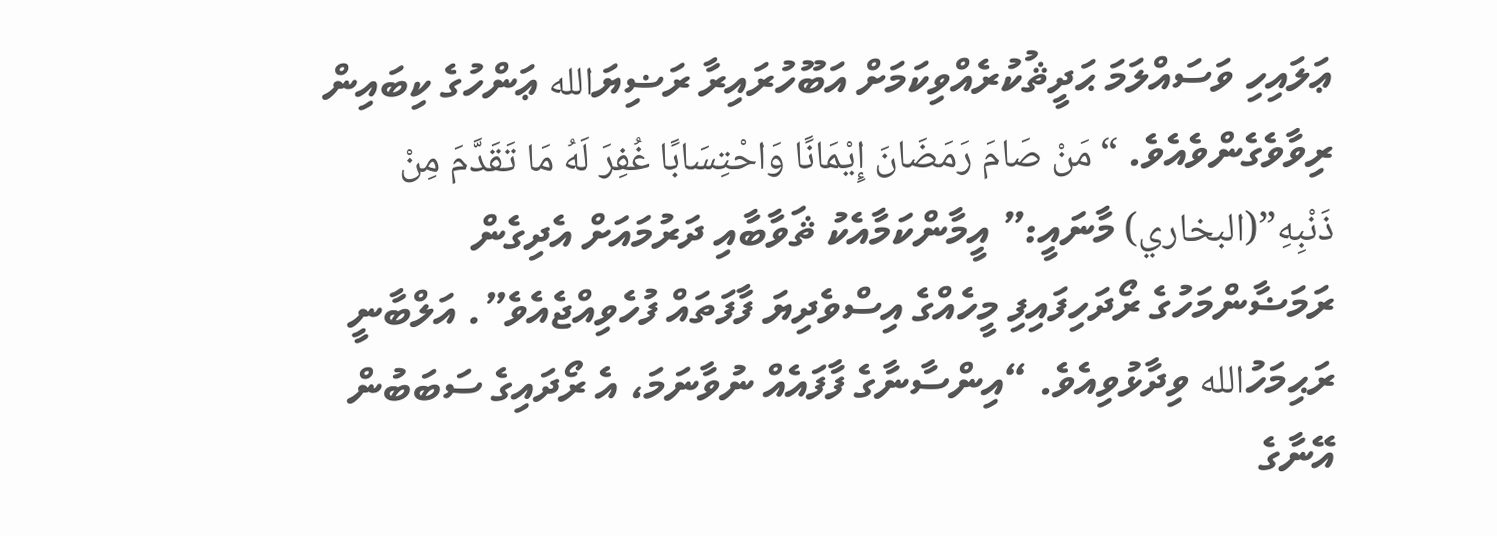ޢަލައިހި ވަސައްލަމަ ޙަދީޘުކުރެއްވިކަމަށް އަބޫހުރައިރާ ރަޟިޔަالله ޢަންހުގެ ކިބައިން ރިވާވެގެންވެއެވެ. “مَنْ صَامَ رَمَضَانَ إِيْمَانًا وَاحْتِسَابًا غُفِرَ لَهُ مَا تَقَدَّمَ مِنْ ذَنْبِهِ”(البخاري) މާނައީ:” އީމާންކަމާއެކު ޘަވާބާއި ދަރުމައަށް އެދިގެން ރަމަޟާންމަހުގެ ރޯދަހިފައިފި މީހެއްގެ އިސްވެދިޔަ ފާފަތައް ފުހެވިއްޖެއެވެ”. އަލްބާނީ ރަޙިމަހުالله ވިދާޅުވިއެވެ. “އިންސާނާގެ ފާފައެއް ނުވާނަމަ، އެ ރޯދައިގެ ސަބަބުން އޭނާގެ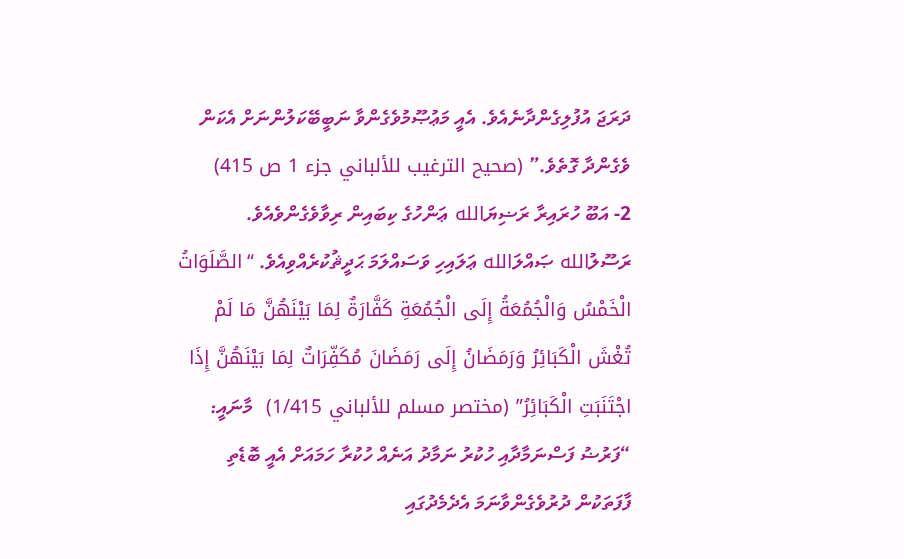ދަރަޖަ އުފުލިގެންދާނެއެވެ. އެއީ މަޢުޞޫމުވެގެންވާ ނަބީބޭކަލުންނަށް އެކަން ވެގެންދާ ގޮތެވެ.” (صحيح الترغيب للألباني جزء 1 ص 415)
2- އަބޫ ހުރައިރާ ރަޟިޔަالله ޢަންހުގެ ކިބައިން ރިވާވެގެންވެއެވެ. ރަސޫލުالله ޞައްލަالله ޢަލައިހި ވަސައްލަމަ ޙަދީޘުކުރެއްވިއެވެ. “الصَّلَوَاتُ الْخَمْسُ وَالْجُمُعَةُ إِلَى الْجُمُعَةِ كَفَّارَةٌ لِمَا بَيْنَهُنَّ مَا لَمْ تُغْشَ الْكَبَائِرُ وَرَمَضَانُ إِلَى رَمَضَانَ مُكَفِّرَاتٌ لِمَا بَيْنَهُنَّ إِذَا اجْتَنَبَتِ الْكَبَائِرُ” (مختصر مسلم للألباني 1/415)  މާނައީ: “ފަރުޟު ފަސްނަމާދާއި ހުކުރު ނަމާދު އަނެއް ހުކުރާ ހަމައަށް އެއީ ބޮޑެތި ފާފަތަކުން ދުރުވެގެންވާނަމަ އެދެމެދުގައި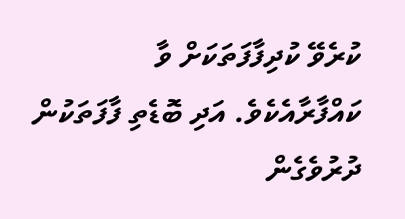ކުރެވޭ ކުދިފާފަތަކަށް ވާ ކައްފާރާއެކެވެ. އަދި ބޮޑެތި ފާފަތަކުން ދުރުވެގެން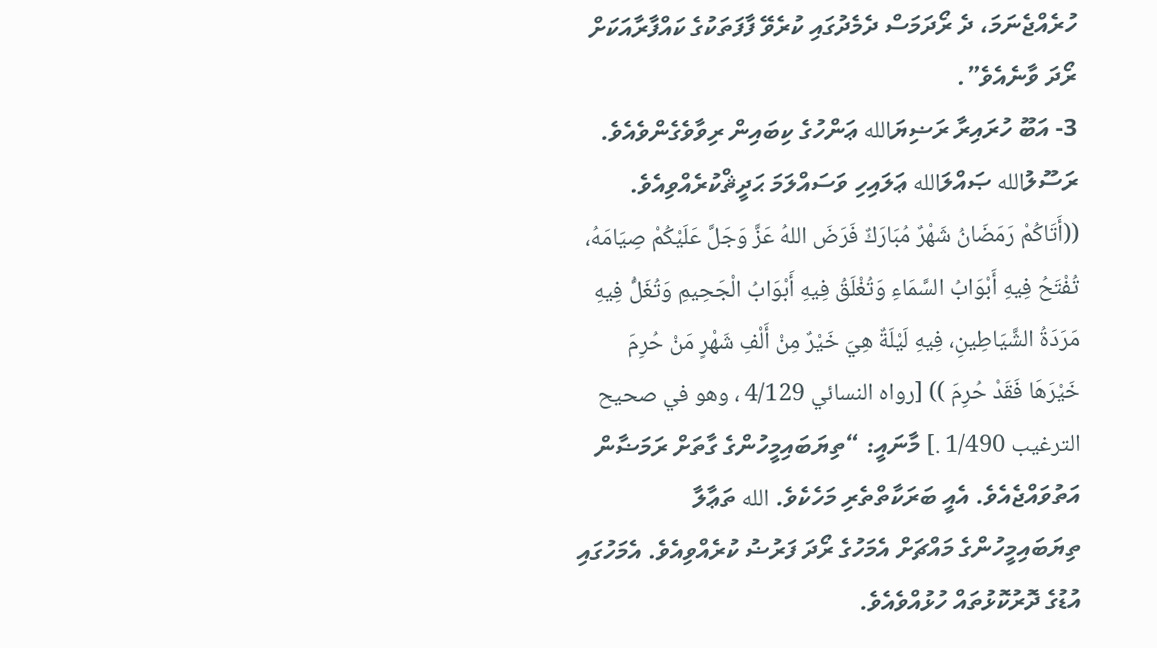ހުރެއްޖެނަމަ، ދެ ރޯދަމަސް ދެމެދުގައި ކުރެވޭ ފާފަތަކުގެ ކައްފާރާއަކަށް ރޯދަ ވާނެއެވެ”.
3- އަބޫ ހުރައިރާ ރަޟިޔަالله ޢަންހުގެ ކިބައިން ރިވާވެގެންވެއެވެ. ރަސޫލުالله ޞައްލަالله ޢަލައިހި ވަސައްލަމަ ޙަދީޘްކުރެއްވިއެވެ. ((أَتَاكُمْ رَمَضَانُ شَهْرٌ مُبَارَكٌ فَرَضَ اللهُ عَزَّ وَجَلَّ عَلَيْكُمْ صِيَامَهُ، تُفْتَحُ فِيهِ أَبْوَابُ السَّمَاءِ وَتُغْلَقُ فِيهِ أَبْوَابُ الْجَحِيمِ وَتُغَلُّ فِيهِ مَرَدَةُ الشَّيَاطِينِ، فِيهِ لَيْلَةٌ هِيَ خَيْرٌ مِنْ أَلْفِ شَهْرٍ مَنْ حُرِمَ خَيْرَهَا فَقَدْ حُرِمَ )) [رواه النسائي 4/129 ، وهو في صحيح الترغيب 1/490 .] މާނައީ: “ތިޔަބައިމީހުންގެ ގާތަށް ރަމަޟާން އަތުވައްޖެއެވެ. އެއީ ބަރަކާތްތެރި މަހެކެވެ. الله ތަޢާލާ ތިޔަބައިމީހުންގެ މައްޗަށް އެމަހުގެ ރޯދަ ފަރުޟު ކުރެއްވިއެވެ. އެމަހުގައި އުޑުގެ ދޮރުކޮޅުތައް ހުޅުއްވެއެވެ.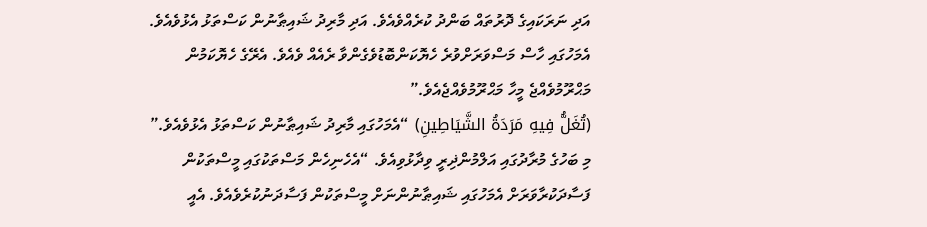އަދި ނަރަކައިގެ ދޮރުތައް ބަންދު ކުރެއްވެއެވެ. އަދި މާރިދު ޝައިޠާނުން ކަސްތަޅު އެޅުވެއެވެ. އެމަހުގައި ހާސް މަސްވަރަށްވުރެ ހެޔޮކަންބޮޑުވެގެންވާ ރެއެއް ވެއެވެ. އެރޭގެ ހެޔޮކަމުން މަޙްރޫމުވެއްޖެ މީހާ މަޙްރޫމުވެއްޖެއެވެ.”
(تُغَلُّ فِيهِ مَرَدَةُ الشَّيَاطِينِ) “އެމަހުގައި މާރިދު ޝައިޠާނުން ކަސްތަޅު އެޅުވެއެވެ.” މި ބަހުގެ މުރާދުގައި އަލްމުންޛިރީ ވިދާޅުވިއެވެ. “އެހެނިހެން މަސްތަކުގައި މީސްތަކުން ފަސާދަކުރާވަރަށް އެމަހުގައި ޝައިޠާނުންނަށް މީސްތަކުން ފަސާދަނުކުރެވެއެވެ. އެއީ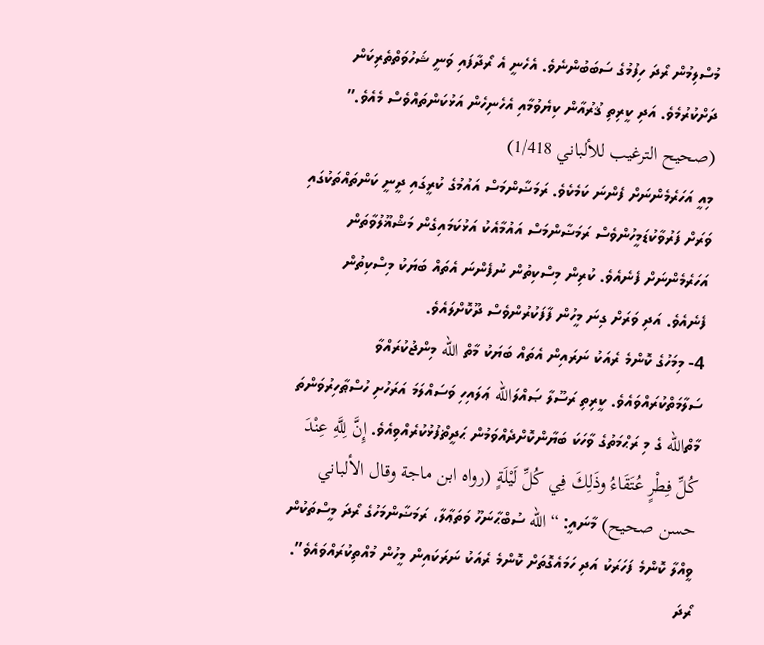މުސްލިމުން ރޯދަ ހިފުމުގެ ސަބަބުންނެވެ. އެހެނީ އެ ރޯދާފައި ވަނީ ޝަހުވަތްތެރިކަން ދަށްކުރުމެވެ. އަދި ކީރިތި ޤުރުއާން ކިޔެވުމާއި އެހެނިހެން އަޅުކަންތައްވެސް މެއެވެ.” (صحيح الترغيب للألباني 1/418)
މިއީ އަހަރެމެންނަށް ފެންނަ ކަމެކެވެ. ރަމަޟާންމަސް އައުމުގެ ކުރީގައި ދީނީ ކަންތައްތަކުގައި ވަރަށް ފަރުވާކުޑަމީހުންވެސް ރަމަޟާންމަސް އައުމާއެކު އަޅުކަމައިގެން މަޝްޣޫލުވާތަން އަހަރެމެންނަށް ފެނެއެވެ. ކުރިން މިސްކިތުން ނުފެންނަ އެތައް ބަޔަކު މިސްކިތުން ފެނެއެވެ. އަދި ވަރަށް ގިނަ މީހުން ފާފަކުރުންވެސް ދޫކޮށްލައެވެ.
4- މިމަހުގެ ކޮންމެ ރެއަކު ނަރައިން އެތައް ބަޔަކު މާތް الله މިންޖުކުރައްވާ ސަލާމަތްކުރައްވައެވެ. ކީރިތި ރަސޫލާ ޞައްލަالله ޢަލައިހި ވަސައްލަމަ އަރަހުށި ހުސްޠާހިރުވަންތަ މާތްالله ގެ މި ރަޙްމަތުގެ ވާހަކަ ބަޔާންކޮށްދެއްވަމުން ޙަދީޡްފުޅުކުރެއްވިއެވެ. إِنَّ لِلَّهِ عِنْدَ كُلِّ فِطْرٍ عُتَقَاءُ وذَلِكَ فِي كُلِّ لَيْلَةٍ (رواه ابن ماجة وقال الألباني حسن صحيح) މާނައީ: “الله ސުބްޙާނަހޫ ވަތަޢާލާ، ރަމަޟާންމަހުގެ ރޯދަ މީސްތަކުން ވީއްލާ ކޮންމެ ފަހަރަކު އަދި ހަމައެގޮތަށް ކޮންމެ ރެއަކު ނަރަކައިން މީހުން މުއްތިކުރައްވައެވެ”.
ރޯދަ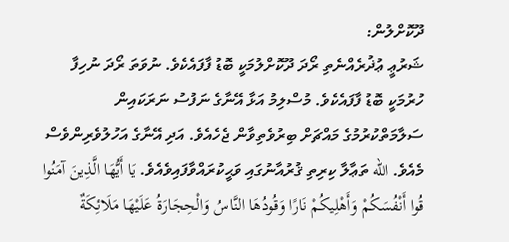ދޫކޮށްލުން:
ޝަރުޢީ ޢުޛުރެއްނެތި ރޯދަ ދޫކޮށްލުމަކީ ބޮޑު ފާފައެކެވެ. ނުވަތަ ރޯދަ ނުހިފާ ހުރުމަކީ ބޮޑު ފާފައެކެވެ. މުސްލިމު އަޅާ އޭނާގެ ނަފުސު ނަރަކައިން ސަލާމަތްކުރުމުގެ މައްޗަށް ބިރުވެތިވާން ޖެހެއެވެ. އަދި އޭނާގެ އަހުލުވެރިންވެސް މެއެވެ. الله ތަޢާލާ ކިރިތި ޤުރުއާނުގައި ވަޙީކުރައްވާފައިވެއެވެ. يَا أَيُّهَا الَّذِينَ آمَنُوا قُوا أَنْفُسَكُمْ وَأَهْلِيكُمْ نَارًا وَقُودُهَا النَّاسُ وَالْحِجَارَةُ عَلَيْهَا مَلَائِكَةٌ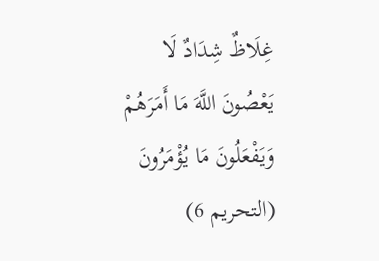غِلَاظٌ شِدَادٌ لَا يَعْصُونَ اللَّهَ مَا أَمَرَهُمْ وَيَفْعَلُونَ مَا يُؤْمَرُونَ (التحريم 6)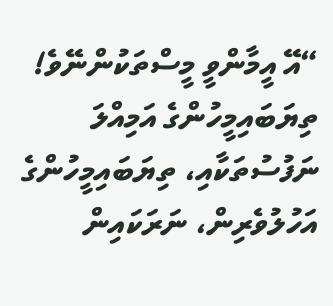“އޭ އީމާންވީ މީސްތަކުންނޭވެ! ތިޔަބައިމީހުންގެ އަމިއްލަ ނަފުސުތަކާއި، ތިޔަބައިމީހުންގެ އަހުލުވެރިން، ނަރަކައިން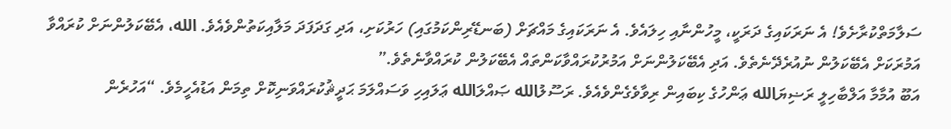ސަލާމަތްކުރާށެވެ! އެ ނަރަކައިގެ ދަރަކީ، މީހުންނާއި ހިލައެވެ. އެ ނަރަކައިގެ މައްޗަށް (ބަނޑޭރިންކަމުގައި) ހަރުކަށި، އަދި ގަދަފަދަ މަލާއިކަތުންވެއެވެ. الله، އެބޭކަލުންނަށް ކުރައްވާ އަމުރަކަށް އެބޭކަލުން ނުއުރެދޭނެތެވެ. އަދި އެބޭކަލުންނަށް އަމުރުކުރައްވާކަންތައް އެބޭކަލުން ކުރައްވާނެތެވެ.”
އަބޫ އުމާމާ އަލްބާހިލީ ރަޟިޔަالله ޢަންހުގެ ކިބައިން ރިވާވެގެންވެއެވެ. ރަސޫލުالله ޞައްލަالله ޢަލައިހި ވަސައްލަމަ ޙަދީޘުކުރައްވަނިކޮށް ތިމަން އަޑުއެހީމެވެ. “އަހުރެން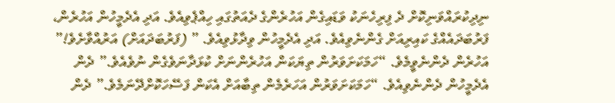ނިދިކުރައްވަނިކޮށް ދެ ފިރިހެނަކު ވަޑައިގެން އަހުރެންގެ ދެއަތުގައި ހިއްޕެވިއެވެ. އަދި އެދެމީހުން އަހުރެން، ފަރުބަދައެއްގެ ކައިރިއަށް ގެންނެވިއެވެ. އަދި އެދެމީހުން ވިދާޅުވިއެވެ. ” (ފަރުބަދައަށް) އަރުއްވާށެވެ!” އަހުރެން ދެންނެވީމެވެ. “ހަމަކަށަވަރުން ތިޔަކަން އަހުރެންނަށް ކުޅަދާނަވެގެން ނުވެއެވެ.” ދެން އެދެމީހުން ދެންނެވިއެވެ. “ހަމަކަށަވަރުން އަހަރެމެން ތިބާއަށް އެކަން ފަސޭހަކޮށްދޭނަމެވެ.” ދެން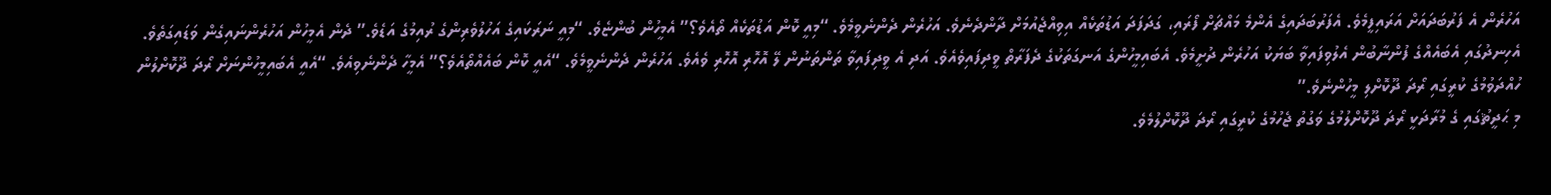އަހުރެން އެ ފަރުބަދައަށް އަރައިފީމެވެ. އެފަރުބަދައިގެ އެންމެ މައްޗަށް ފޯރައި، ގަދަފަދަ އަޑުތަކެއް އިވިއްޖެއުމަށް ދާންދެނެވެ. އަހުރެން ދެންނެވީމެވެ. “މިއީ ކޮން އަޑުތަކެއް ތޯއެވެ؟” އެމީހުން ބުންޏެވެ. “މިއީ ނަރަކައިގެ އަހުލުވެރިންގެ ރުއިމުގެ އަޑެވެ.” ދެން އެމީހުން އަހުރެންނައިގެން ވަޑައިގަތެވެ. އެހިނދުގައި އެބައެއްގެ ފުންނާބުން އެލުވިފައިވާ ބަޔަކު އަހުރެން ދުށީމެވެ. އެބައިމީހުންގެ އަނގަތަކުގެ ދެފަރާތް ވީދިފައިވެއެވެ. އަދި އެ ވީދިފައިވާ ތަންތަނުން ލޭ އޮހޮރި އޮހޮރި ވެއެވެ. އަހުރެން ދެންނެވީމެވެ. “އެއީ ކޮން ބައެއްތޯއެވެ؟” އެމީހާ ދެންނެވިއެވެ. “އެއީ އެބައިމީހުންނަށް ރޯދަ ދޫކޮށްލުން ހުއްދަވުމުގެ ކުރީގައި ރޯދަ ދޫކޮށްލި މީހުންނެވެ.”
މި ޙަދީޘުގައި ގެ މުރާދަކީ ރޯދަ ދޫކޮށްލުމުގެ ވަގުތު ޖެހުމުގެ ކުރީގައި ރޯދަ ދޫކޮށްލުމެވެ.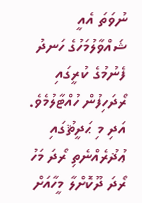ނުވަތަ އެއީ ޝައްވާލުމަހުގެ ހަނދު ފެނުމުގެ ކުރީގައި ރޯދަހިފުން ހުއްޓާލުމެވެ.
އަދި މި ޙަދީޘުގައި ޢުޛުރެއްނެތި ރޯދަ މަހު ރޯދަ ދޫކޮށްލާ މީހާއަށް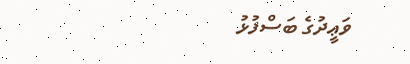ވަޢީދުގެ ބަސްފުޅު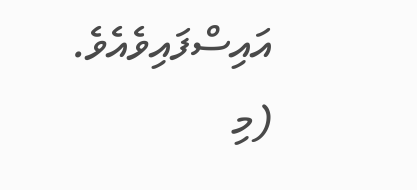އައިސްފައިވެއެވެ.
(މި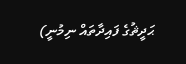ޙަދީޘުގެ ފައިދާތައް ނިމުނީ)